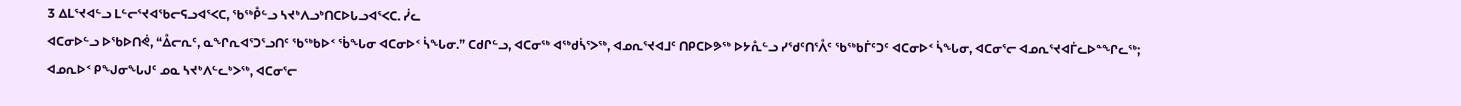3 ᐃᒪᕐᔪᐊᓪᓗ ᒪᓪᓕᕐᔪᐊᖃᓕᕋᓗᐊᕐᐸᑕ, ᖃᖅᑬᓪᓗ ᓴᔪᒃᐱᓗᒃᑎᑕᐅᒐᓗᐊᕐᐸᑕ. ᓰᓚ
ᐊᑕᓂᐅᓪᓗ ᐅᖃᐅᑎᕚ, “ᐂᓕᕆᑦ, ᓇᖏᕆᐊᕐᑐᕐᓗᑎᑦ ᖃᖅᑲᐅᑉ ᖄᖓᓂ ᐊᑕᓂᐅᑉ ᓵᖓᓂ.” ᑕᑯᒋᓪᓗ, ᐊᑕᓂᖅ ᐊᖅᑯᓵᕐᐳᖅ, ᐊᓄᕆᕐᔪᐊᒧᑦ ᑎᑭᑕᐅᕗᖅ ᐅᔭᕅᓪᓗ ᓯᖁᑦᑎᕐᐰᑦ ᖃᖅᑲᒦᑦᑐᑦ ᐊᑕᓂᐅᑉ ᓵᖓᓂ, ᐊᑕᓂᕐᓕ ᐊᓄᕆᕐᔪᐊᒦᓚᐅᓐᖏᓚᖅ; ᐊᓄᕆᐅᑉ ᑭᖑᓂᖓᒍᑦ ᓄᓇ ᓴᔪᒃᐱᓪᓚᒃᐳᖅ, ᐊᑕᓂᕐᓕ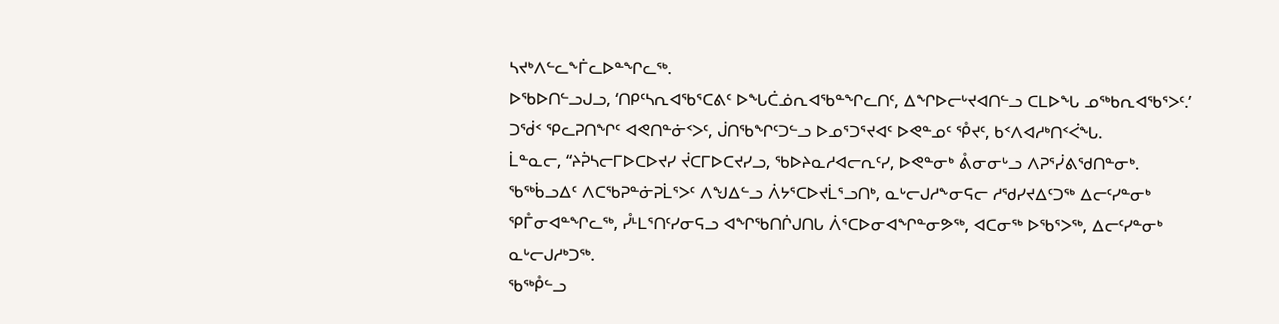ᓴᔪᒃᐱᓪᓚᖕᒦᓚᐅᓐᖏᓚᖅ.
ᐅᖃᐅᑎᓪᓗᒍᓗ, ‘ᑎᑭᑦᓴᕆᐊᖃᕐᑕᕕᑦ ᐅᖓᑖᓅᕆᐊᖃᓐᖏᓚᑎᑦ, ᐃᖏᐅᓕᒡᔪᐊᑎᓪᓗ ᑕᒪᐅᖓ ᓄᖅᑲᕆᐊᖃᕐᐳᑦ.’
ᑐᖂᑉ ᕿᓚᕈᑎᖏᑦ ᐊᕙᑎᓐᓃᑉᐳᑦ, ᒎᑎᖃᖏᑦᑐᓪᓗ ᐅᓄᕐᑐᕐᔪᐊᑦ ᐅᕙᓐᓄᑦ ᕾᔪᑦ, ᑲᑉᐱᐊᓱᒃᑎᑉᐹᖓ.
ᒫᓐᓇᓕ, “ᔨᕉᓴᓕᒥᐅᑕᐅᔪᓯ ᔫᑕᒥᐅᑕᔪᓯᓗ, ᖃᐅᔨᓇᓱᐊᓕᕆᑦᓯ, ᐅᕙᓐᓂᒃ ᕔᓂᓂᒡᓗ ᐱᕈᕐᓰᕕᖁᑎᓐᓂᒃ.
ᖃᖅᑳᓗᐃᑦ ᐱᑕᖃᕈᓐᓃᕈᒫᕐᐳᑦ ᐱᖑᐃᓪᓗ ᐲᔭᕐᑕᐅᔪᒫᕐᓗᑎᒃ, ᓇᒡᓕᒍᓱᖕᓂᕋᓕ ᓱᖁᓯᔪᐃᑦᑐᖅ ᐃᓕᑦᓯᓐᓂᒃ ᕿᒤᓂᐊᓐᖏᓚᖅ, ᓮᒻᒪᕐᑎᑦᓯᓂᕋᓗ ᐊᖏᖃᑎᒌᒍᑎᒐ ᐲᕐᑕᐅᓂᐊᖏᓐᓂᕗᖅ, ᐊᑕᓂᖅ ᐅᖃᕐᐳᖅ, ᐃᓕᑦᓯᓐᓂᒃ ᓇᒡᓕᒍᓱᒃᑐᖅ.
ᖃᖅᑬᓪᓗ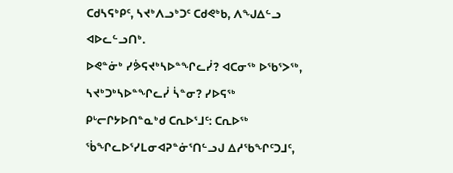ᑕᑯᓴᕋᒃᑭᑦ, ᓴᔪᒃᐱᓗᒃᑐᑦ ᑕᑯᕙᒃᑲ, ᐱᖑᐃᓪᓗ ᐊᐅᓚᓪᓗᑎᒃ.
ᐅᕙᓐᓃᒃ ᓯᕘᕋᔪᒃᓴᐅᓐᖏᓚᓰ? ᐊᑕᓂᖅ ᐅᖃᕐᐳᖅ, ᓴᔪᒃᑐᒃᓴᐅᓐᖏᓚᓰ ᓵᓐᓂ? ᓯᐅᕋᖅ ᑭᒡᓕᒋᔭᐅᑎᓐᓇᒃᑯ ᑕᕆᐅᕐᒧᑦ: ᑕᕆᐅᖅ ᖄᖏᓚᐅᕐᓯᒪᓂᐊᕈᓐᓃᕐᑎᓪᓗᒍ ᐃᓱᖃᖏᑦᑐᒧᑦ,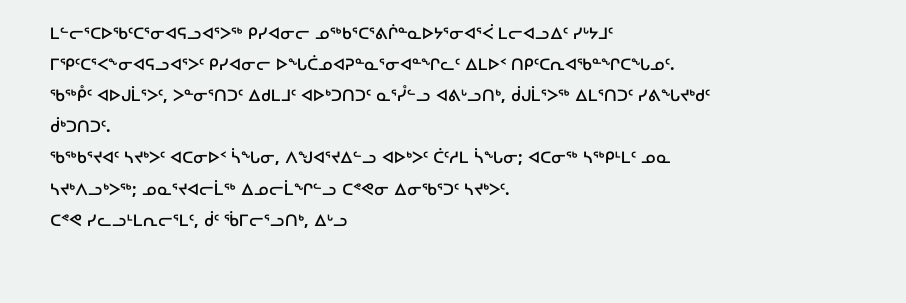ᒪᓪᓕᕐᑕᐅᖃᑦᑕᕐᓂᐊᕋᓗᐊᕐᐳᖅ ᑭᓯᐊᓂᓕ ᓄᖅᑲᕐᑕᕐᕕᒌᓐᓇᐅᔭᕐᓂᐊᕐᐹ ᒪᓕᐊᓗᐃᑦ ᓯᒡᔭᒧᑦ ᒥᕿᑦᑕᕐᐸᖕᓂᐊᕋᓗᐊᕐᐳᑦ ᑭᓯᐊᓂᓕ ᐅᖓᑖᓄᐊᕈᓐᓇᕐᓂᐊᓐᖏᓚᑦ ᐃᒪᐅᑉ ᑎᑭᑦᑕᕆᐊᖃᓐᖏᑕᖓᓄᑦ.
ᖃᖅᑬᑦ ᐊᐅᒍᒫᕐᐳᑦ, ᐳᓐᓂᕐᑎᑐᑦ ᐃᑯᒪᒧᑦ ᐊᐅᒃᑐᑎᑐᑦ ᓇᕐᓮᓪᓗ ᐊᕕᒡᓗᑎᒃ, ᑰᒍᒫᕐᐳᖅ ᐃᒪᕐᑎᑐᑦ ᓯᕕᖓᔪᒃᑯᑦ ᑰᒃᑐᑎᑐᑦ.
ᖃᖅᑲᕐᔪᐊᑦ ᓴᔪᒃᐳᑦ ᐊᑕᓂᐅᑉ ᓵᖓᓂ, ᐱᖑᐊᕐᔪᐃᓪᓗ ᐊᐅᒃᐳᑦ ᑖᑦᓱᒪ ᓵᖓᓂ; ᐊᑕᓂᖅ ᓴᖅᑭᒻᒪᑦ ᓄᓇ ᓴᔪᒃᐱᓗᒃᐳᖅ; ᓄᓇᕐᔪᐊᓕᒫᖅ ᐃᓄᓕᒫᖏᓪᓗ ᑕᕝᕙᓂ ᐃᓂᖃᕐᑐᑦ ᓴᔪᒃᐳᑦ.
ᑕᕝᕙ ᓯᓚᓗᒻᒪᕆᓕᕐᒪᑦ, ᑰᑦ ᖄᒥᓕᕐᓗᑎᒃ, ᐃᒡᓗ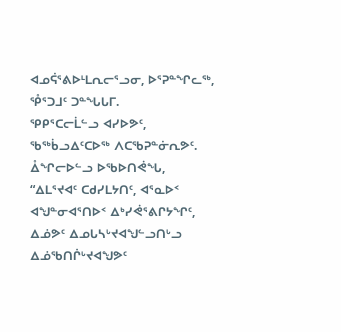ᐊᓄᕌᕐᕕᐅᒻᒪᕆᓕᕐᓗᓂ, ᐅᕐᕈᓐᖏᓚᖅ, ᕾᕐᑐᒧᑦ ᑐᓐᖓᒐᒥ.
ᕿᑭᕐᑕᓕᒫᓪᓗ ᐊᓯᐅᕗᑦ, ᖃᖅᑳᓗᐃᑦᑕᐅᖅ ᐱᑕᖃᕈᓐᓃᕆᕗᑦ.
ᐂᖏᓕᐅᓪᓗ ᐅᖃᐅᑎᕚᖓ, “ᐃᒪᕐᔪᐊᑦ ᑕᑯᓯᒪᔭᑎᑦ, ᐊᕐᓇᐅᑉ ᐊᖑᓐᓂᐊᕐᑎᐅᑉ ᐃᒃᓯᕚᕐᕕᒋᔭᖏᑦ, ᐃᓅᕗᑦ ᐃᓄᒐᓴᒡᔪᐊᖑᓪᓗᑎᒡᓗ ᐃᓅᖃᑎᒌᒡᔪᐊᖑᕗᑦ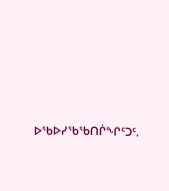ᐅᖃᐅᓯᖃᖃᑎᒌᖏᑦᑐᑦ.